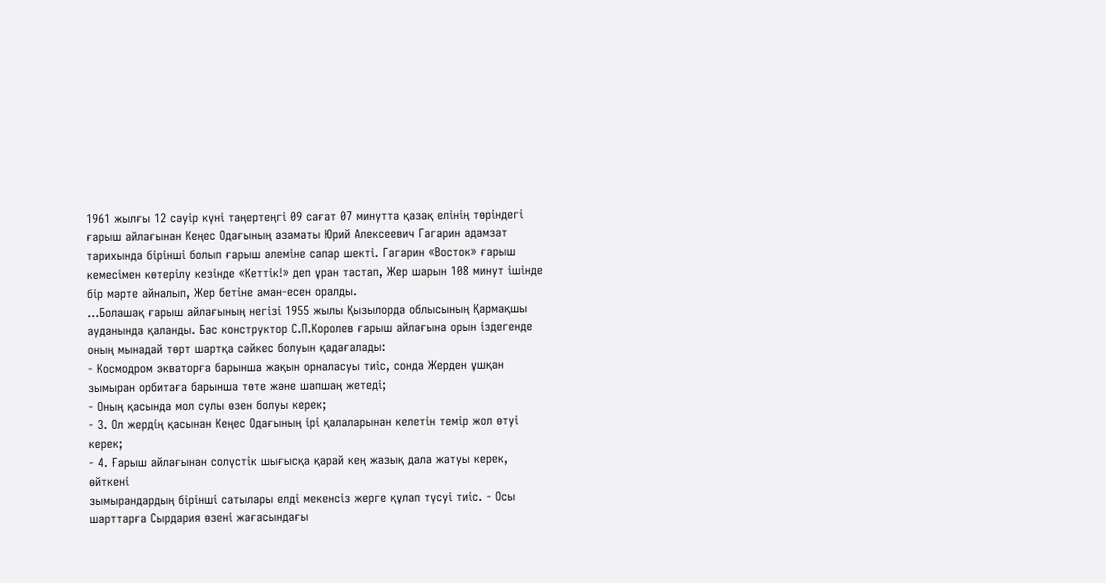1961 жылғы 12 сəуір күні таңертеңгі 09 сағат 07 минутта қазақ елінің төріндегі ғарыш айлағынан Кеңес Одағының азаматы Юрий Алексеевич Гагарин адамзат тарихында бірінші болып ғарыш əлеміне сапар шекті. Гагарин «Восток» ғарыш кемесімен көтерілу кезінде «Кеттік!» деп ұран тастап, Жер шарын 108 минут ішінде бір мəрте айналып, Жер бетіне аман-есен оралды.
…Болашақ ғарыш айлағының негізі 1955 жылы Қызылорда облысының Қармақшы ауданында қаланды. Бас конструктор С.П.Королев ғарыш айлағына орын іздегенде оның мынадай төрт шартқа сəйкес болуын қадағалады:
- Космодром экваторға барынша жақын орналасуы тиіс, сонда Жерден ұшқан зымыран орбитаға барынша төте жəне шапшаң жетеді;
- Оның қасында мол сулы өзен болуы керек;
- 3. Ол жердің қасынан Кеңес Одағының ірі қалаларынан келетін темір жол өтуі керек;
- 4. Ғарыш айлағынан солүстік шығысқа қарай кең жазық дала жатуы керек, өйткені
зымырандардың бірінші сатылары елді мекенсіз жерге құлап түсуі тиіс. - Осы шарттарға Сырдария өзені жағасындағы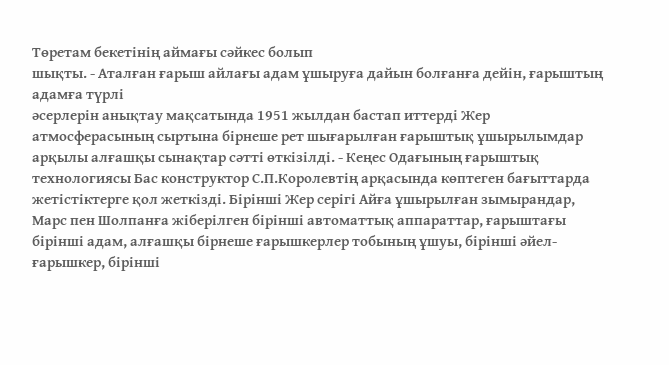Төретам бекетінің аймағы сəйкес болып
шықты. - Аталған ғарыш айлағы адам ұшыруға дайын болғанға дейін, ғарыштың адамға түрлі
əсерлерін анықтау мақсатында 1951 жылдан бастап иттерді Жер атмосферасының сыртына бірнеше рет шығарылған ғарыштық ұшырылымдар арқылы алғашқы сынақтар сəтті өткізілді. - Кеңес Одағының ғарыштық технологиясы Бас конструктор С.П.Королевтің арқасында көптеген бағыттарда жетістіктерге қол жеткізді. Бірінші Жер серігі Айға ұшырылған зымырандар, Марс пен Шолпанға жіберілген бірінші автоматтық аппараттар, ғарыштағы бірінші адам, алғашқы бірнеше ғарышкерлер тобының ұшуы, бірінші əйел-ғарышкер, бірінші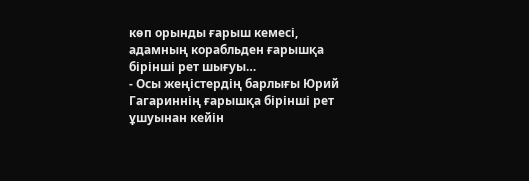көп орынды ғарыш кемесі, адамның корабльден ғарышқа бірінші рет шығуы…
- Осы жеңістердің барлығы Юрий Гагариннің ғарышқа бірінші рет ұшуынан кейін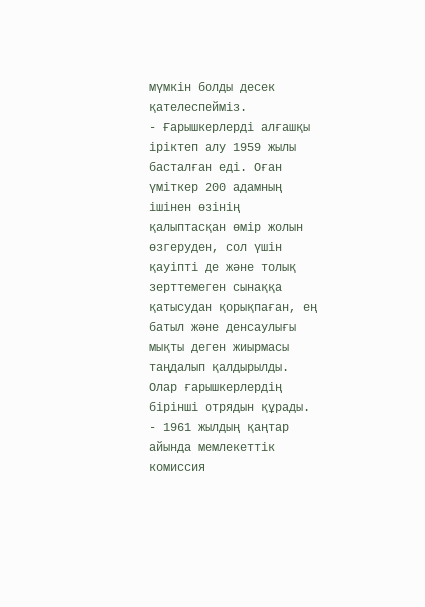мүмкін болды десек қателеспейміз.
- Ғарышкерлерді алғашқы іріктеп алу 1959 жылы басталған еді. Оған үміткер 200 адамның ішінен өзінің қалыптасқан өмір жолын өзгеруден, сол үшін қауіпті де жəне толық зерттемеген сынаққа қатысудан қорықпаған, ең батыл жəне денсаулығы мықты деген жиырмасы таңдалып қалдырылды. Олар ғарышкерлердің бірінші отрядын құрады.
- 1961 жылдың қаңтар айында мемлекеттік комиссия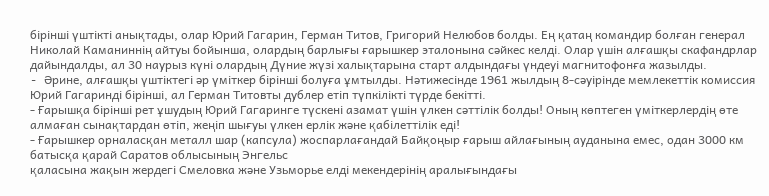бірінші үштікті анықтады, олар Юрий Гагарин, Герман Титов, Григорий Нелюбов болды. Ең қатаң командир болған генерал Николай Каманиннің айтуы бойынша, олардың барлығы ғарышкер эталонына сəйкес келді. Олар үшін алғашқы скафандрлар дайындалды, ал 30 наурыз күні олардың Дүние жүзі халықтарына старт алдындағы үндеуі магнитофонға жазылды.
- Əрине, алғашқы үштіктегі əр үміткер бірінші болуға ұмтылды. Нəтижесінде 1961 жылдың 8-сəуірінде мемлекеттік комиссия Юрий Гагаринді бірінші, ал Герман Титовты дублер етіп түпкілікті түрде бекітті.
- Ғарышқа бірінші рет ұшудың Юрий Гагаринге түскені азамат үшін үлкен сəттілік болды! Оның көптеген үміткерлердің өте алмаған сынақтардан өтіп, жеңіп шығуы үлкен ерлік жəне қабілеттілік еді!
- Ғарышкер орналасқан металл шар (капсула) жоспарлағандай Байқоңыр ғарыш айлағының ауданына емес, одан 3000 км батысқа қарай Саратов облысының Энгельс
қаласына жақын жердегі Смеловка жəне Узьморье елді мекендерінің аралығындағы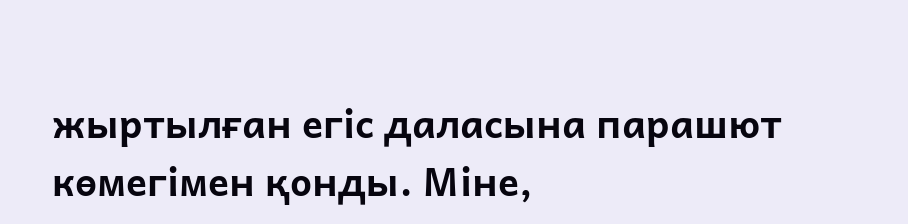жыртылған егіс даласына парашют көмегімен қонды. Міне,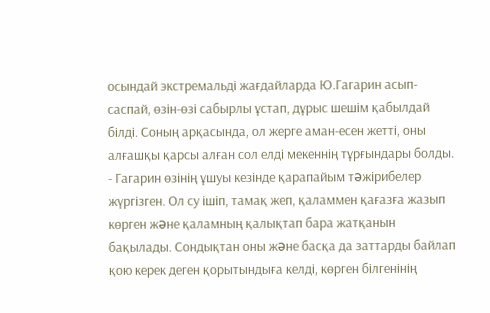осындай экстремальді жағдайларда Ю.Гагарин асып-саспай, өзін-өзі сабырлы ұстап, дұрыс шешім қабылдай білді. Соның арқасында, ол жерге аман-есен жетті, оны алғашқы қарсы алған сол елді мекеннің тұрғындары болды. - Гагарин өзінің ұшуы кезінде қарапайым тəжірибелер жүргізген. Ол су ішіп, тамақ жеп, қаламмен қағазға жазып көрген жəне қаламның қалықтап бара жатқанын бақылады. Сондықтан оны жəне басқа да заттарды байлап қою керек деген қорытындыға келді, көрген білгенінің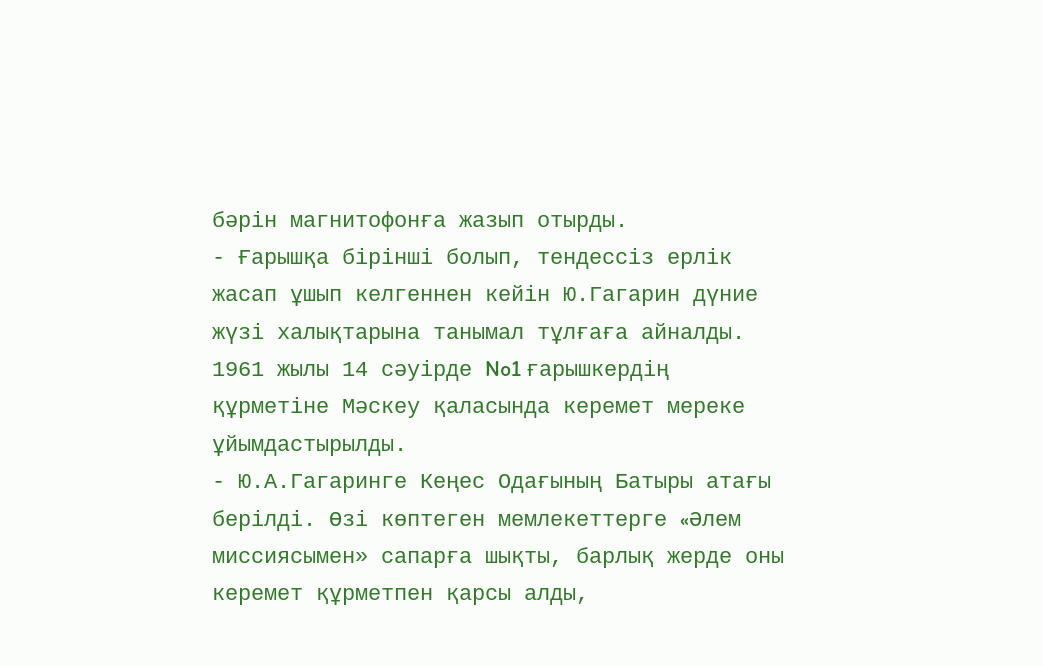бəрін магнитофонға жазып отырды.
- Ғарышқа бірінші болып, тендессіз ерлік жасап ұшып келгеннен кейін Ю.Гагарин дүние жүзі халықтарына танымал тұлғаға айналды. 1961 жылы 14 сəуірде No1 ғарышкердің құрметіне Мəскеу қаласында керемет мереке ұйымдастырылды.
- Ю.А.Гагаринге Кеңес Одағының Батыры атағы берілді. Өзі көптеген мемлекеттерге «Əлем миссиясымен» сапарға шықты, барлық жерде оны керемет құрметпен қарсы алды,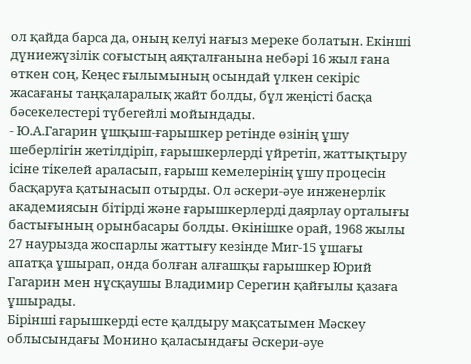ол қайда барса да, оның келуі нағыз мереке болатын. Екінші дүниежүзілік соғыстың аяқталғанына небəрі 16 жыл ғана өткен соң, Кеңес ғылымының осындай үлкен секіріс жасағаны таңқаларалық жайт болды, бұл жеңісті басқа бəсекелестері түбегейлі мойындады.
- Ю.А.Гагарин ұшқыш-ғарышкер ретінде өзінің ұшу шеберлігін жетілдіріп, ғарышкерлерді үйретіп, жаттықтыру ісіне тікелей араласып, ғарыш кемелерінің ұшу процесін басқаруға қатынасып отырды. Ол əскери-əуе инженерлік академиясын бітірді жəне ғарышкерлерді даярлау орталығы бастығының орынбасары болды. Өкінішке орай, 1968 жылы 27 наурызда жоспарлы жаттығу кезінде Миг-15 ұшағы апатқа ұшырап, онда болған алғашқы ғарышкер Юрий Гагарин мен нұсқаушы Владимир Серегин қайғылы қазаға ұшырады.
Бірінші ғарышкерді есте қалдыру мақсатымен Мəскеу облысындағы Монино қаласындағы Əскери-əуе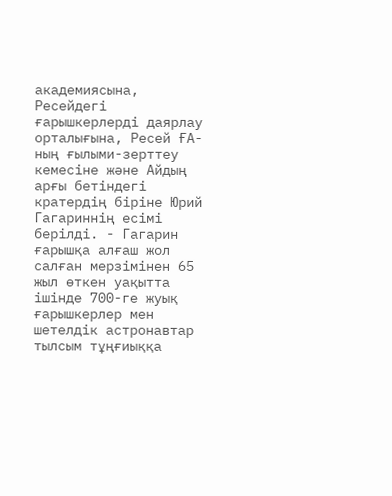академиясына, Ресейдегі ғарышкерлерді даярлау орталығына, Ресей ҒА-ның ғылыми-зерттеу кемесіне жəне Айдың арғы бетіндегі кратердің біріне Юрий Гагариннің есімі берілді. - Гагарин ғарышқа алғаш жол салған мерзімінен 65 жыл өткен уақытта ішінде 700-ге жуық ғарышкерлер мен шетелдік астронавтар тылсым тұңғиыққа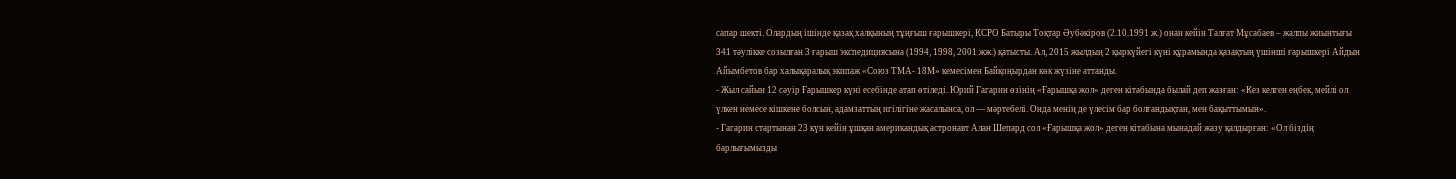сапар шекті. Олардың ішінде қазақ халқының тұңғыш ғарышкері, КСРО Батыры Тоқтар Əубəкіров (2.10.1991 ж.) онан кейін Талғат Мұсабаев – жалпы жиынтығы 341 тəулікке созылған 3 ғарыш экспедициясына (1994, 1998, 2001 жж.) қатысты. Ал, 2015 жылдың 2 қыркүйегі күні құрамында қазақтың үшінші ғарышкері Айдын Айымбетов бар халықаралық экипаж «Союз ТМА- 18М» кемесімен Байқоңырдан көк жүзіне аттанды.
- Жыл сайын 12 сəуір Ғарышкер күні есебінде атап өтіледі. Юрий Гагарин өзінің «Ғарышқа жол» деген кітабында былай деп жазған: «Кез келген еңбек, мейлі ол үлкен немесе кішкене болсын, адамзаттың игілігіне жасалынса, ол — мəртебелі. Онда менің де үлесім бар болғандықтан, мен бақыттымын».
- Гагарин стартынан 23 күн кейін ұшқан американдық астронавт Алан Шепард сол «Ғарышқа жол» деген кітабына мынадай жазу қалдырған: «Ол біздің барлығымызды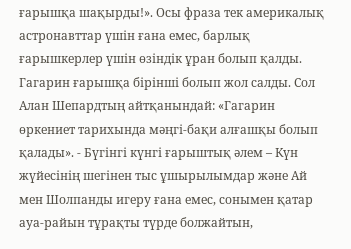ғарышқа шақырды!». Осы фраза тек америкалық астронавттар үшін ғана емес, барлық ғарышкерлер үшін өзіндік ұран болып қалды. Гагарин ғарышқа бірінші болып жол салды. Сол Алан Шепардтың айтқанындай: «Гагарин өркениет тарихында мəңгі-бақи алғашқы болып қалады». - Бүгінгі күнгі ғарыштық əлем – Күн жүйесінің шегінен тыс ұшырылымдар жəне Ай мен Шолпанды игеру ғана емес, сонымен қатар ауа-райын тұрақты түрде болжайтын,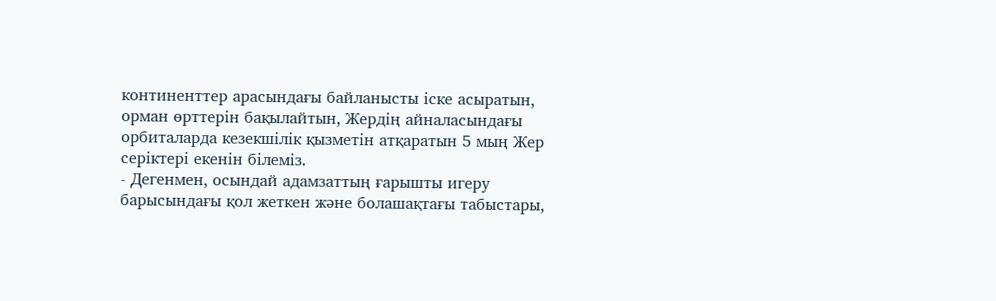континенттер арасындағы байланысты іске асыратын, орман өрттерін бақылайтын, Жердің айналасындағы орбиталарда кезекшілік қызметін атқаратын 5 мың Жер серіктері екенін білеміз.
- Дегенмен, осындай адамзаттың ғарышты игеру барысындағы қол жеткен жəне болашақтағы табыстары,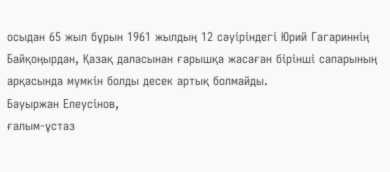осыдан 65 жыл бұрын 1961 жылдың 12 сəуіріндегі Юрий Гагариннің Байқоңырдан, Қазақ даласынан ғарышқа жасаған бірінші сапарының арқасында мүмкін болды десек артық болмайды.
Бауыржан Елеусінов,
ғалым-ұстаз